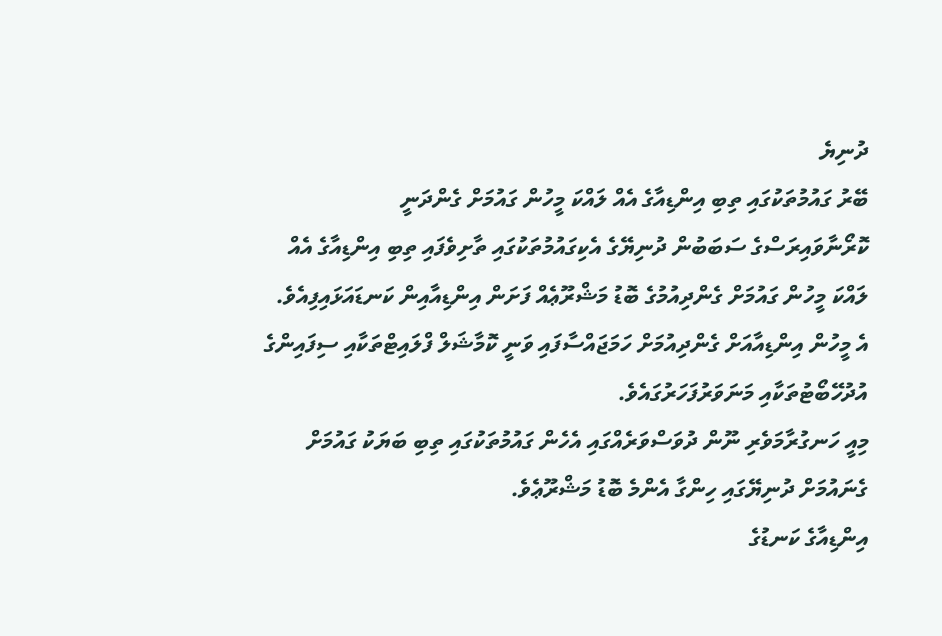ދުނިޔެ
ބޭރު ގައުމުތަކުގައި ތިބި އިންޑިއާގެ އެއް ލައްކަ މީހުން ގައުމަށް ގެންދަނީ
ކޮރޯނާވައިރަސްގެ ސަބަބުން ދުނިޔޭގެ އެކިގައުމުތަކުގައި ތާށިވެފައި ތިބި އިންޑިއާގެ އެއް ލައްކަ މީހުން ގައުމަށް ގެންދިއުމުގެ ބޮޑު މަޝްރޫޢެއް ފަށަން އިންޑިއާއިން ކަނޑައަޅައިފިއެވެ.
އެ މީހުން އިންޑިއާއަށް ގެންދިއުމަށް ހަމަޖައްސާފައި ވަނީ ކޮމާޝަލް ފްލައިޓްތަކާއި ސިފައިންގެ އުދުހޭބޯޓުތަކާއި މަނަވަރުފަހަރުގައެވެ.
މިއީ ހަނގުރާމަވެރި ނޫން ދުވަސްވަރެއްގައި އެހެން ގައުމުތަކުގައި ތިބި ބަޔަކު ގައުމަށް ގެނައުމަށް ދުނިޔޭގައި ހިންގާ އެންމެ ބޮޑު މަޝްރޫޢެވެ.
އިންޑިއާގެ ކަނޑުގެ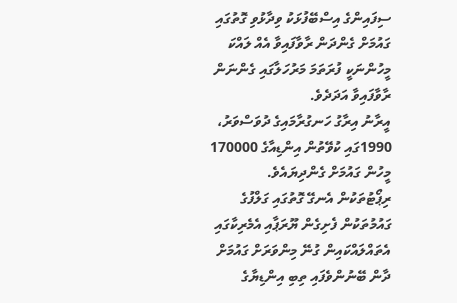ސިފައިންގެ އިސްބޭފުޅަކު ވިދާޅުވި ގޮތުގައި ގައުމަށް ގެންދަން ރާވާފައިވާ އެއް ލައްކަ މީހުންނަކީ ފުރަތަމަ މަރުހަލާގައި ގެންނަން ރާވާފައިވާ އަދަދެވެ.
އީރާނު އިރާގު ހަނގުރާމައިގެ ދުވަސްވަރު، 1990ގައި ކުވޭތުން އިންޑިއާގެ 170000 މީހުން ގައުމަށް ގެންދިޔައެވެ.
ރިޕޯޓުތަކުން އެނގޭ ގޮތުގައި ގަލްފުގެ ގައުމުތަކުން ފެށިގެން ޔޫރަޕާއި އެމެރިކާގައި އެތައްލައްކައިން ގުނޭ މިންވަރަށް ގައުމަށް ދާން ބޭނުންވެފައި ތިބި އިންޑިޔާގެ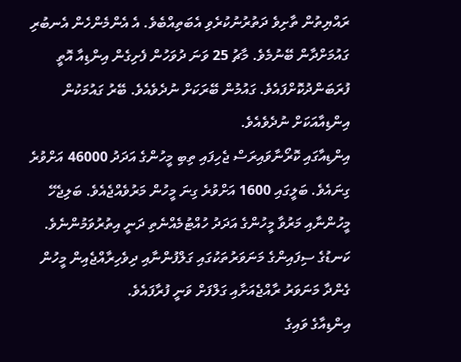ރައްޔިތުން ތާށިވެ ދަތުރުނުކުރެވި އެބަތިއްބެވެ. އެ އެންމެންހެން އެނބުރި ގައުމަށްދާން ބޭނުމެވެ. މާޗު 25 ވަނަ ދުވަހުން ފެށިގެން އިންޑިއާ އޮތީ ފުރަބަންދުކޮށްފައެވެ. ގައުމުން ބޭރަކަށް ނުދެވެއެވެ. ބޭރު ގައުމަކުން އިންޑިއާއަކަށް ނުދެވެއެވެ.
އިންޑިއާގައި ކޮރޯނާވައިރަސް ޖެހިފައި ތިބި މީހުންގެ އަދަދު 46000 އަށްވުރެ ގިނައެވެ. ބަލީގައި 1600 އަށްވުރެ ގިނަ މީހުން މަރުވެއްޖެއެވެ. ބަލިޖެހޭ މީހުންނާއި މަރުވާ މީހުންގެ އަދަދު ހުއްޓުމެއްނެތި ދަނީ އިތުރުވަމުންނެވެ.
ކަނޑުގެ ސިފައިންގެ މަނަވަރުތަކުގައި ގަލްފުންނާއި ދިވެހިރާއްޖެއިން މީހުން ގެންދާ މަނަވަރު ރާއްޖެއަށާއި ގަލްފަށް ވަނީ ފުރާފައެވެ.
އިންޑިއާގެ ވައިގެ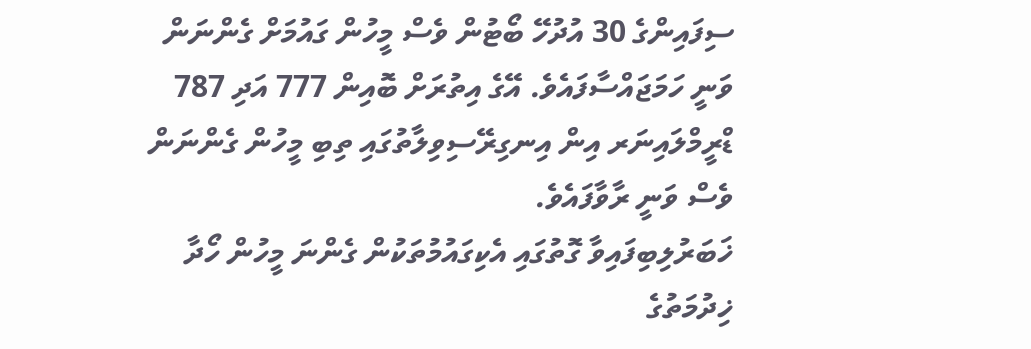ސިފައިންގެ 30 އުދުހޭ ބޯޓުން ވެސް މީހުން ގައުމަށް ގެންނަން ވަނީ ހަމަޖައްސާފައެވެ. އޭގެ އިތުރަށް ބޮއިން 777 އަދި 787 ޑްރީމްލައިނަރ އިން އިނގިރޭސިވިލާތުގައި ތިބި މީހުން ގެންނަން ވެސް ވަނީ ރާވާފައެވެ.
ޚަބަރުލިބިފައިވާ ގޮތުގައި އެކިގައުމުތަކުން ގެންނަ މީހުން ހޯދާ ޚިދުމަތުގެ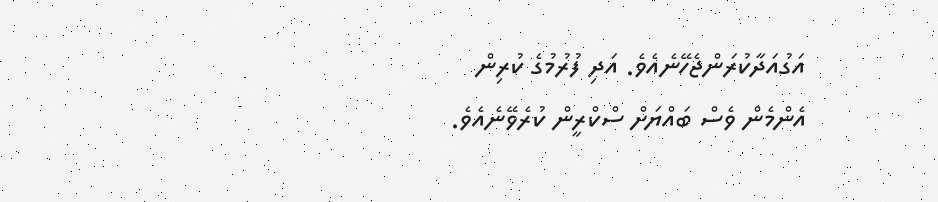އަގުއަދާކުރަންޖެހޭނެއެވެ. އަދި ފުރުމުގެ ކުރިން އެންމެން ވެސް ބައްޔަށް ސްކްރީން ކުރެވޭނެއެވެ.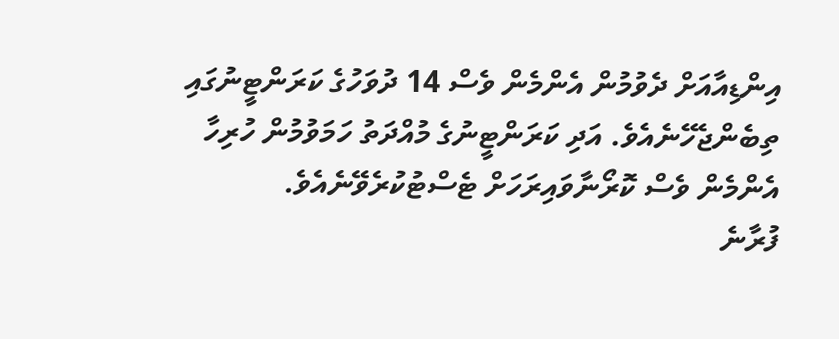އިންޑިއާއަށް ދެވުމުން އެންމެން ވެސް 14 ދުވަހުގެ ކަރަންޓީނުގައި ތިބެންޖެހޭނެއެވެ. އަދި ކަރަންޓީނުގެ މުއްދަތު ހަމަވުމުން ހުރިހާ އެންމެން ވެސް ކޮރޯނާވައިރަހަށް ޓެސްޓުކުރެވޭނެއެވެ.
ފުރާނެ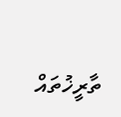ތާރީޚުތައް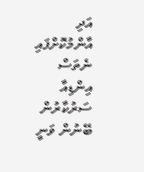އަދި އާންމުކޮށްފައި ނެތަސް އިންޑިއާ ސަރުކާރުން ބޭނުން ވަނީ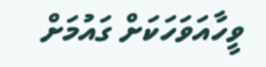ވީހާއަވަހަކަށް ގައުމަށް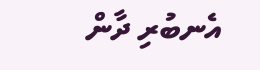އެނބުރި ދާން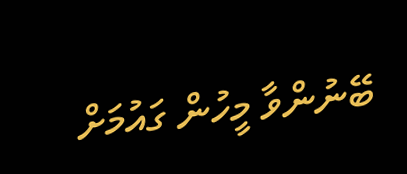ބޭނުންވާ މީހުން ގައުމަށް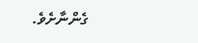ގެންނާށެވެ.